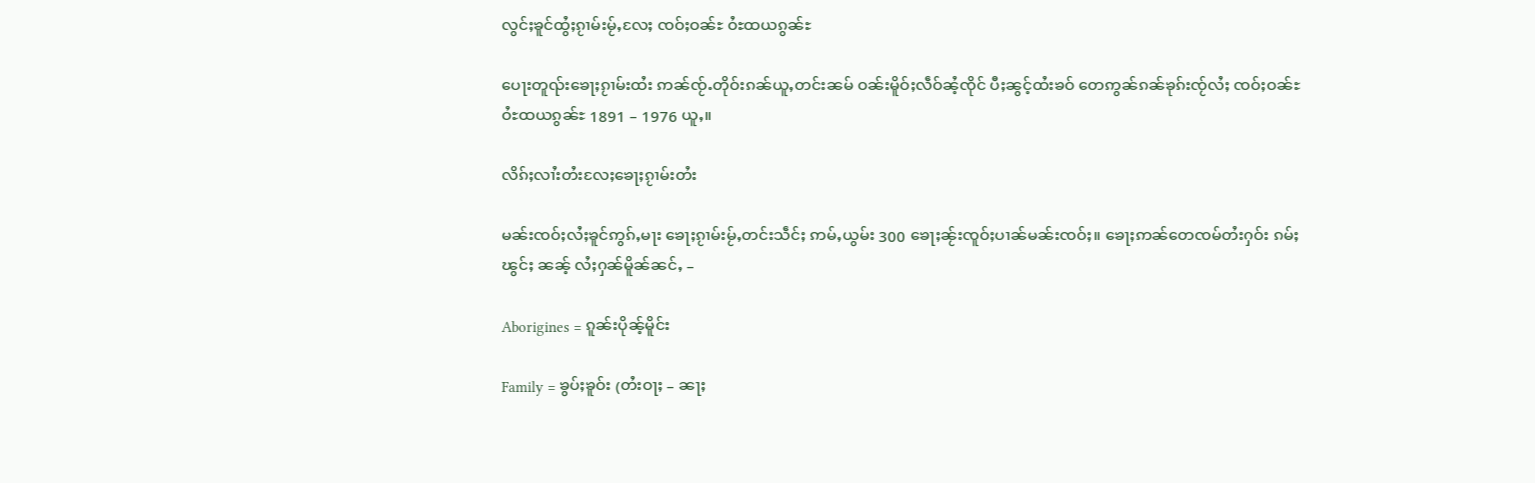လွင်ႈၶူင်ထွႆႈၵႂၢမ်းမႂ်ႇလႄႈ ၸဝ်ႈဝၼ်ႊ ဝႆႊထယၵွၼ်ႊ

ပေႃးတူၺ်းၶေႃႈၵႂၢမ်းထႆး ဢၼ်ၸႂ်ႉတိုဝ်းၵၼ်ယူႇတင်းၼမ် ဝၼ်းမိူဝ်ႈလဵဝ်ၼႆ့ၸိုင် ပီႈၼွင့်ထႆးၶဝ် တေဢွၼ်ၵၼ်ၶုၵ်းၸႂ်လႆႈ ၸဝ်ႈဝၼ်ႊ ဝႆႊထယၵွၼ်ႊ 1891 – 1976 ယူႇ။

လိၵ်ႈလၢႆးတႆးလႄႈၶေႃႈၵႂၢမ်းတႆး

မၼ်းၸဝ်ႈလႆႈၶူင်ဢွၵ်ႇမႃး ၶေႃႈၵႂၢမ်းမႂ်ႇတင်းသဵင်ႈ ဢမ်ႇယွမ်း 300 ၶေႃႈၼႂ်းၸူဝ်ႈပၢၼ်မၼ်းၸဝ်ႈ။ ၶေႃႈဢၼ်တေၸမ်တႆးႁဝ်း ၵမ်ႈၽွင်ႈ ၼၼ့် လႆႈႁၼ်မိူၼ်ၼင်ႇ –

Aborigines = ၵူၼ်းပိုၼ့်မိူင်း

Family = ၶွပ်ႈၶူဝ်း (တႆးဝႃႈ – ၼႃႈ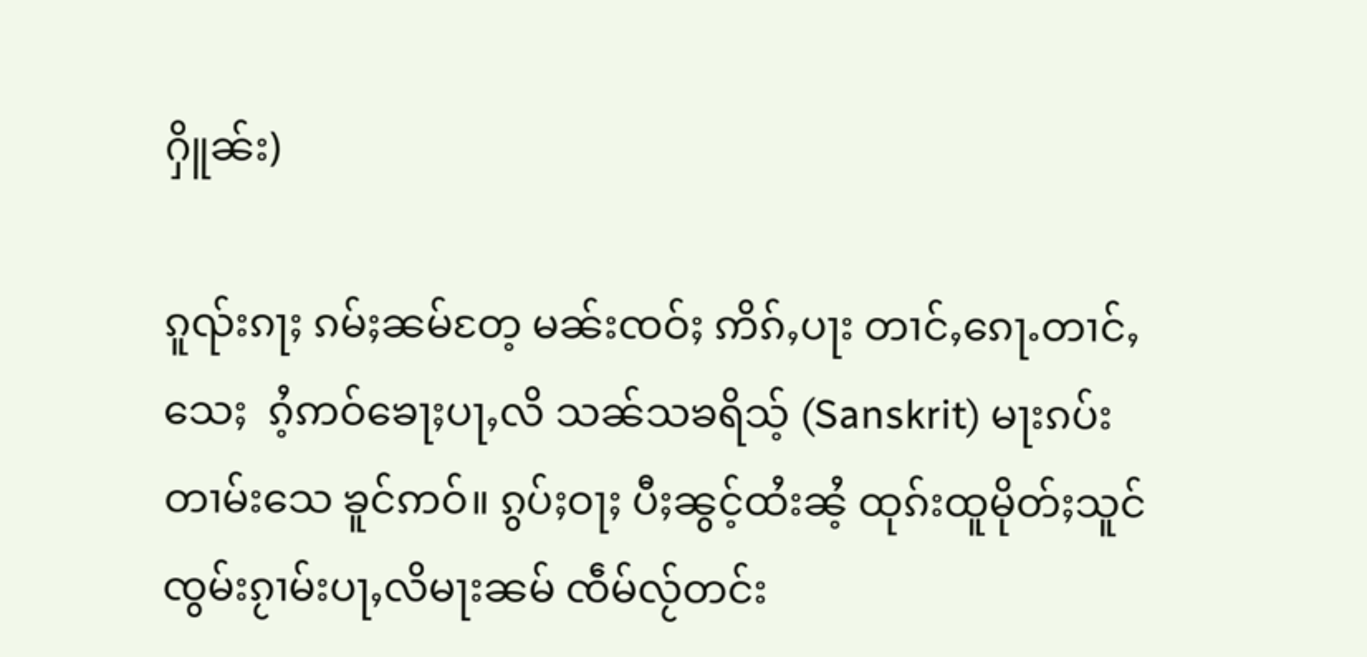ႁိူၼ်း)

ၵူၺ်းၵႃႈ ၵမ်ႈၼမ်တႄ့ မၼ်းၸဝ်ႈ ဢိၵ်ႇပႃး တၢင်ႇၵေႃႉတၢင်ႇသေႈ  ၵႆ့ဢဝ်ၶေႃႈပႃႇလိ သၼ်သၶရိသ့် (Sanskrit) မႃးၵပ်းတၢမ်းသေ ၶူင်ဢဝ်။ ၵွပ်ႈဝႃႈ ပီႈၼွင့်ထႆးၼႆ့ ထုၵ်းထူမိုတ်ႈသူင်ၸွမ်းၵႂၢမ်းပႃႇလိမႃးၼမ် ၸဵမ်လႂ်တင်း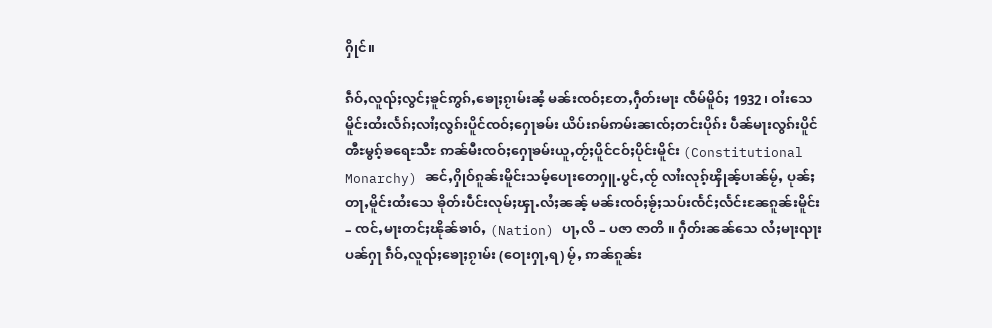ႁိုင်။

ၵဵဝ်ႇလူၺ်ႈလွင်ႈၶူင်ဢွၵ်ႇၶေႃႈၵႂၢမ်းၼႆ့ မၼ်းၸဝ်ႈတႄႇႁဵတ်းမႃး ၸဵမ်မိူဝ်ႈ 1932 ၊ ဝၢႆးသေမိူင်းထႆးလႅၵ်ႈလၢႆႈလွၵ်းပိူင်ၸဝ်ႈႁေႃၶမ်း ယိပ်းၵမ်ဢမ်းၼၢၸ်ႈတင်းပိုၵ်း ပဵၼ်မႃးလွၵ်းပိူင်ၻီႊမွၵ့်ၶရေႊသီႊ ဢၼ်မီးၸဝ်ႈႁေႃၶမ်းယူႇတႂ်ႈပိူင်ငဝ်ႈပိုင်းမိူင်း (Constitutional Monarchy) ၼင်ႇႁိုဝ်ၵူၼ်းမိူင်းသမ့်ပေႃးတေႁူႉပွင်ႇၸႂ် လၢႆးလုၵ့်ၾိုၼ့်ပၢၼ်မႂ်ႇ ပုၼ်ႈတႃႇမိူင်းထႆးသေ ၶိုတ်းပဵင်းလုမ်ႈၾႃႉလႆႈၼၼ့် မၼ်းၸဝ်ႈၶႂ်ႈသပ်းၸႅင်ႈလႅင်းၼႄၵူၼ်းမိူင်း – ၸင်ႇမႃးတင်ႈၽိုၼ်ၶၢဝ်ႇ (Nation) ပႃႇလိ – ပဇာ ဇာတိ ။ ႁဵတ်းၼၼ်သေ လႆႈမႃးၺႃးပၼ်ႁႃ ၵဵဝ်ႇလူၺ်ႈၶေႃႈၵႂၢမ်း (ဝေႃးႁႃႇရ) မႂ်ႇ ဢၼ်ၵူၼ်း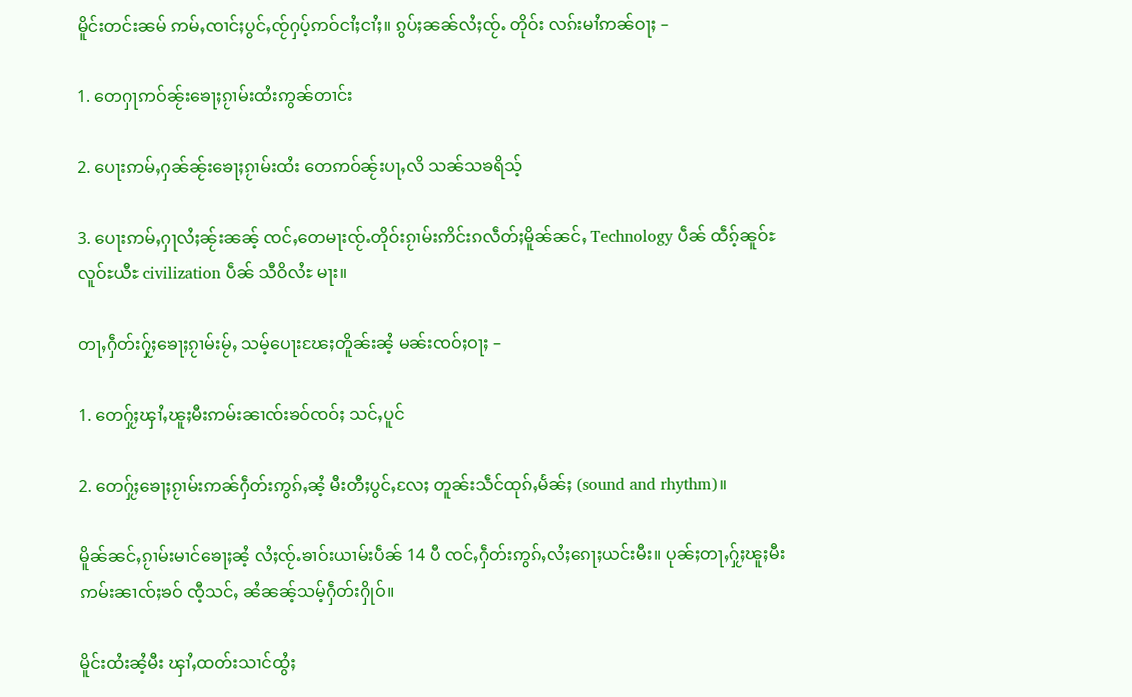မိူင်းတင်းၼမ် ဢမ်ႇၸၢင်ႈပွင်ႇၸႂ်ႁပ့်ဢဝ်ငၢႆႈငၢႆႈ။ ၵွပ်ႈၼၼ်လႆႈၸႂ်ႉ တိုဝ်း လၵ်းမၢႆဢၼ်ဝႃႈ –

1. တေႁႃဢဝ်ၼႂ်းၶေႃႈၵႂၢမ်းထႆးဢွၼ်တၢင်း

2. ပေႃးဢမ်ႇႁၼ်ၼႂ်းၶေႃႈၵႂၢမ်းထႆး တေဢဝ်ၼႂ်းပႃႇလိ သၼ်သၶရိသ့်

3. ပေႃးဢမ်ႇႁႃလႆႈၼႂ်းၼၼ့် ၸင်ႇတေမႃးၸႂ်ႉတိုဝ်းၵႂၢမ်းဢိင်းၵလဵတ်ႈမိူၼ်ၼင်ႇ Technology ပဵၼ် ထဵၵ့်ၼူဝ်ႊလူဝ်ႊယီႊ civilization ပဵၼ် သီဝိလႆႊ မႃး။

တႃႇႁဵတ်းႁႂ်ႈၶေႃႈၵႂၢမ်းမႂ်ႇ သမ့်ပေႃးၽႄႈတိူၼ်းၼႆ့ မၼ်းၸဝ်ႈဝႃႈ –

1. တေႁႂ်ႈၾၢႆႇၽူႈမီးဢမ်းၼၢၸ်းၶဝ်ၸဝ်ႈ သင်ႇပူင်

2. တေႁႂ်ႈၶေႃႈၵႂၢမ်းဢၼ်ႁဵတ်းဢွၵ်ႇၼႆ့ မီးတီႈပွင်ႇလႄႈ တူၼ်းသဵင်ထုၵ်ႇမႅၼ်ႈ (sound and rhythm)။

မိူၼ်ၼင်ႇၵႂၢမ်းမၢင်ၶေႃႈၼႆ့ လႆႈၸႂ်ႉၶၢဝ်းယၢမ်းပဵၼ် 14 ပီ ၸင်ႇႁဵတ်းဢွၵ်ႇလႆႈၵေႃႈယင်းမီး။ ပုၼ်ႈတႃႇႁႂ်ႈၽူႈမီးဢမ်းၼၢၸ်ႈၶဝ် ၸီ့သင်ႇ ၼႆၼၼ့်သမ့်ႁဵတ်းႁိုဝ်။

မိူင်းထႆးၼႆ့မီး ၾၢႆႇထတ်းသၢင်ထွႆႈ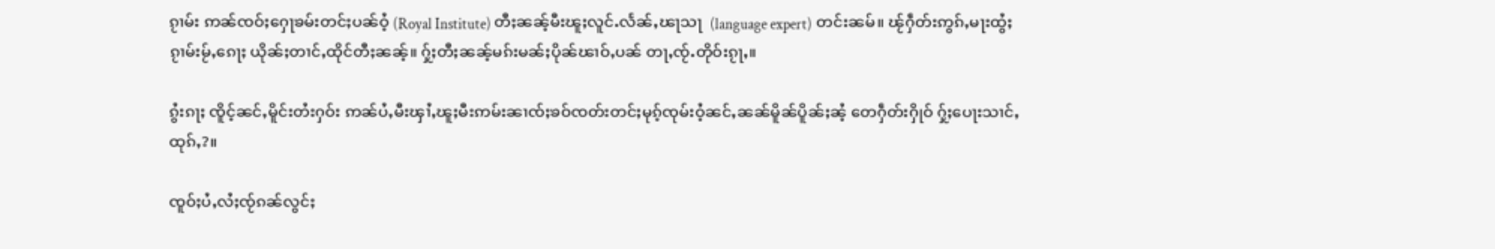ၵႂၢမ်း ဢၼ်ၸဝ်ႈႁေႃၶမ်းတင်ႈပၼ်ဝႆ့ (Royal Institute) တီႈၼၼ့်မီးၽူႈလူင်ႉလႅၼ်ႇၽႃသႃ  (language expert) တင်းၼမ်။ ၽႂ်ႁဵတ်းဢွၵ်ႇမႃးထွႆႈၵႂၢမ်းမႂ်ႇၵေႃႈ ယိုၼ်ႈတၢင်ႇထိုင်တီႈၼၼ့်။ ႁႂ်ႈတီႈၼၼ့်မၵ်းမၼ်ႈပိုၼ်ၽၢဝ်ႇပၼ် တႃႇၸႂ်ႉတိုဝ်းၵႂႃႇ။

ၵွႆးၵႃႈ ၸိူင့်ၼင်ႇမိူင်းတႆးႁဝ်း ဢၼ်ပႆႇမီးၾၢႆႇၽူႈမီးဢမ်းၼၢၸ်ႈၶဝ်ၸတ်းတင်ႈမုၵ့်ၸုမ်းဝႆ့ၼင်ႇၼၼ်မိူၼ်ပိူၼ်ႈၼႆ့ တေႁဵတ်းႁိုဝ် ႁႂ်ႈပေႃးသၢင်ႇထုၵ်ႇ?။

ၸူဝ်ႈပႆႇလႆႈၸႂ်ၵၼ်လွင်ႈ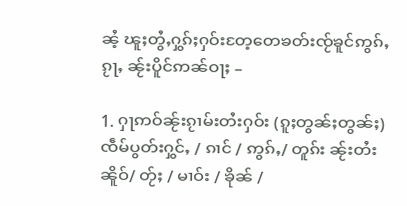ၼႆ့ ၽူႈတွႆႇႁွၵ်ႈႁဝ်းတႄ့တေၶတ်းၸႂ်ၶူင်ဢွၵ်ႇၵႂႃႇ ၼႂ်းပိူင်ဢၼ်ဝႃႈ –

1. ႁႃဢဝ်ၼႂ်းၵႂၢမ်းတႆးႁဝ်း (ၵူႈတွၼ်ႈတွၼ်ႈ) ၸဵမ်ပွတ်းႁွင်ႇ / ၵၢင် / ဢွၵ်ႇ/ တူၵ်း ၼႂ်းတႆးၼိူဝ်/ တႂ်ႈ / မၢဝ်း / ၶိုၼ် /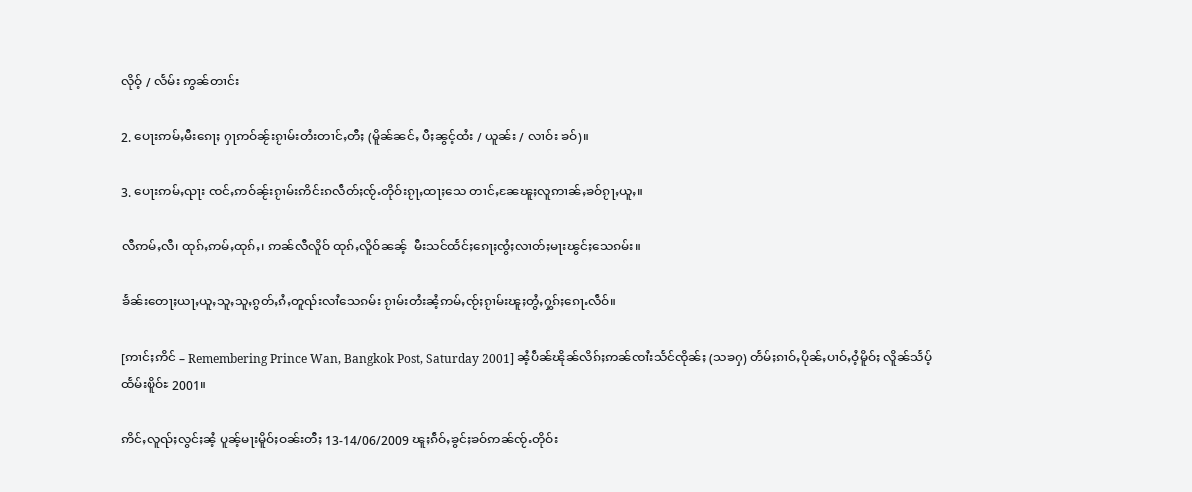လိုဝ့် / လႅမ်း ဢွၼ်တၢင်း

2. ပေႃးဢမ်ႇမီးၵေႃႈ ႁႃဢဝ်ၼႂ်းၵႂၢမ်းတႆးတၢင်ႇတီႈ (မိူၼ်ၼင်ႇ ပီႈၼွင့်ထႆး / ယူၼ်း / လၢဝ်း ၶဝ်)။

3. ပေႃးဢမ်ႇၺႃး ၸင်ႇဢဝ်ၼႂ်းၵႂၢမ်းဢိင်းၵလဵတ်ႈၸႂ်ႉတိုဝ်းၵႂႃႇထႃႈသေ တၢင်ႇၼႄၽူႈလူဢၢၼ်ႇၶဝ်ၵႂႃႇယူႇ။

လီဢမ်ႇလီ၊ ထုၵ်ႇဢမ်ႇထုၵ်ႇ၊ ဢၼ်လီလိူဝ် ထုၵ်ႇလိူဝ်ၼၼ့်  မီးသင်ထႅင်ႈၵေႃႈၸွႆႈလၢတ်ႈမႃးၽွင်ႈသေၵမ်း။

ၶႅၼ်းတေႃႈယႃႇယူႇသူႇသူႇၵွတ်ႇၵႆႇတူၺ်းလၢႆသေၵမ်း ၵႂၢမ်းတႆးၼႆ့ဢမ်ႇၸႂ်ႈၵႂၢမ်းၽူႈတွႆႇႁွၵ်ႈၵေႃႉလဵဝ်။

[ဢၢင်ႈဢိင် – Remembering Prince Wan, Bangkok Post, Saturday 2001] ၼႆ့ပဵၼ်ၽိုၼ်လိၵ်ႈဢၼ်ၸၢႆးသႅင်ၸိုၼ်ႈ (သၶႁ) တႅမ်ႈၵၢဝ်ႇပိုၼ်ႇပၢဝ်ႇဝႆ့မိူဝ်ႈ လိူၼ်သႅပ့်ထႅမ်းၿိူဝ်ႊ 2001။

ဢိင်ႇလူၺ်ႈလွင်ႈၼႆ့ ပူၼ့်မႃးမိူဝ်ႈဝၼ်းတီႈ 13-14/06/2009 ၽူႈၵဵဝ်ႇၶွင်ႈၶဝ်ဢၼ်ၸႂ်ႉတိုဝ်း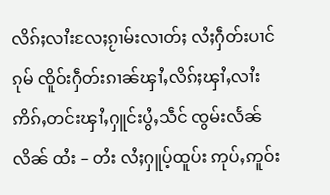လိၵ်ႈလၢႆးလႄႈၵႂၢမ်းလၢတ်ႈ လႆႈႁဵတ်းပၢင်ၵုမ် ၸိူဝ်းႁဵတ်းၵၢၼ်ၾၢႆႇလိၵ်ႈၾၢႆႇလၢႆး ဢိၵ်ႇတင်းၾၢႆႇႁူင်းပွႆႇသဵင် ၸွမ်းလႅၼ်လိၼ် ထႆး – တႆး လႆႈႁူပ့်ထူပ်း ဢုပ်ႇဢူဝ်း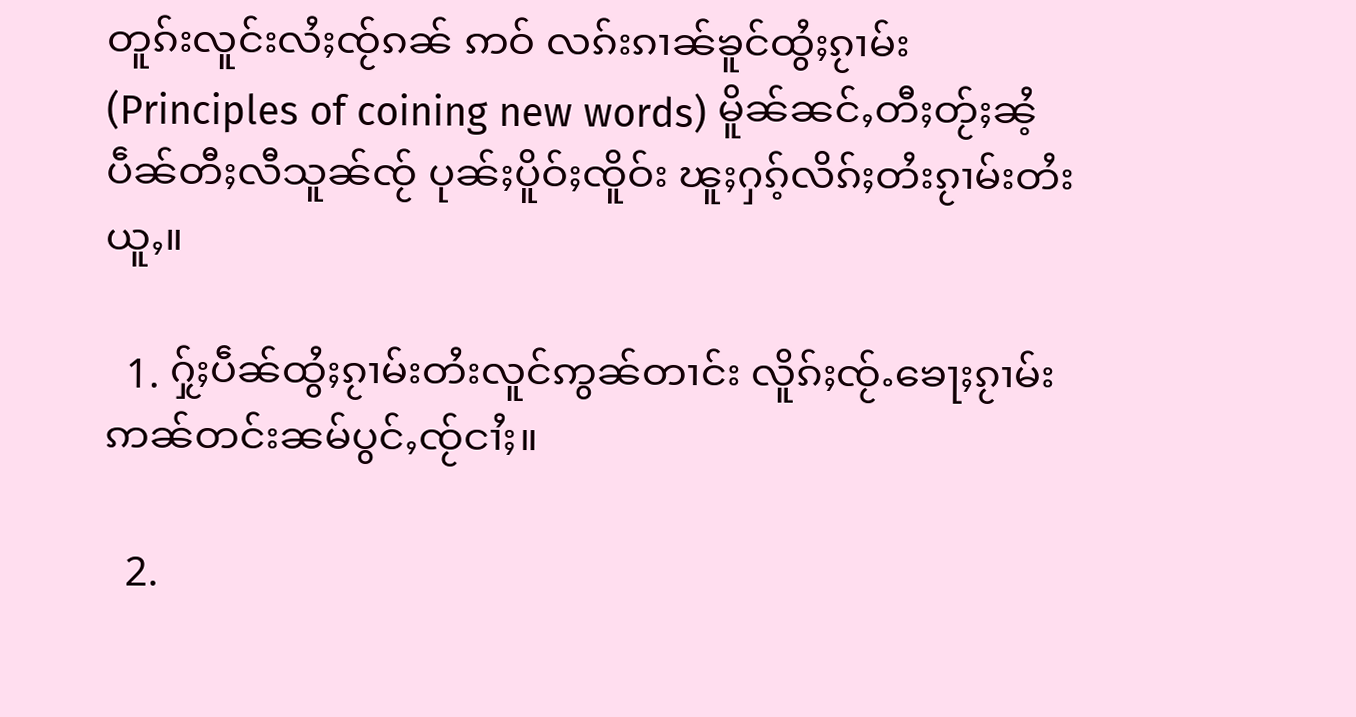တူၵ်းလူင်းလႆႈၸႂ်ၵၼ် ဢဝ် လၵ်းၵၢၼ်ၶူင်ထွႆႈၵႂၢမ်း  (Principles of coining new words) မိူၼ်ၼင်ႇတီႈတႂ်ႈၼႆ့ ပဵၼ်တီႈလီသူၼ်ၸႂ် ပုၼ်ႈပိူဝ်ႈၸိူဝ်း ၽူႈႁၵ့်လိၵ်ႈတႆးၵႂၢမ်းတႆးယူႇ။

  1. ႁႂ်ႈပဵၼ်ထွႆႈၵႂၢမ်းတႆးလူင်ဢွၼ်တၢင်း လိူၵ်ႈၸႂ်ႉၶေႃႈၵႂၢမ်းဢၼ်တင်းၼမ်ပွင်ႇၸႂ်ငၢႆႈ။

  2.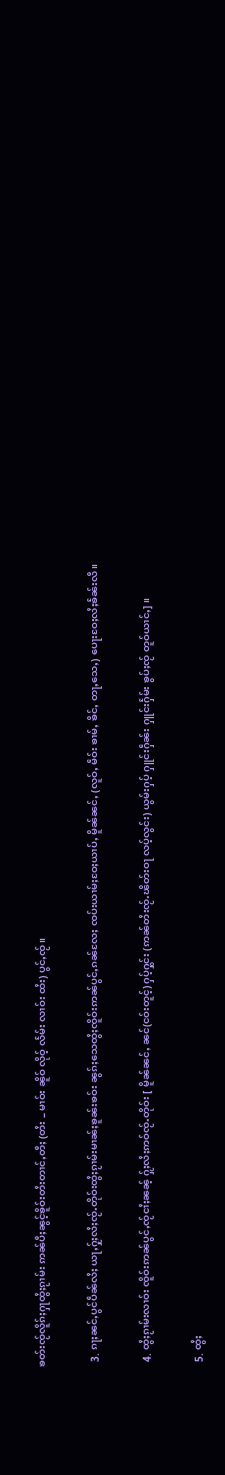ၶတ်းၸႂ်လိူၵ်ႈႁႃထွႆႈၵႂၢမ်း ဢၼ်ပီႈၼွင့်ၶိူဝ်းတႆးတၢင်ႇတီႈ (တႆး – မၢဝ်း ၼိူဝ် လိုဝ့် လႅမ်း လၢဝ်း ထႆး) ပွင်ႇၸႂ်။

  3. ၵႃႈၼင်ႇပွင်ပဵၼ်လႆႈ ယႃႇႁႂ်ႈလႆႈၸႂ်ႉတိုဝ်းထွႆႈၵႂၢမ်းမၢၼ်ႈၶူၼ်းၶဝ်း ၼွၵ်ႈသေထွႆႈၸိူဝ်းဢၼ်ပွင်ႇၵၼ်လႄႈ ၸပ်းယၢမ်ႈဝႄႈယၢပ်ႇ မိူၼ်ၼင်ႇ (လူဝ်ႇ မဵဝ်း ၶၢမ်ႇ ၶိင်ႇ တႃႇသေႇ) ပေႃးဝႄႈလႆႈၶႅၼ်းလီ။

  4. ထွႆႈၵႂၢမ်းလၢဝ်း ၸိူဝ်းဢၼ်ပွင်ႇၸႂ်ငၢႆႈၼၼ့် ႁႂ်ႈလႆႈဢဝ်ၸႂ်ႉတိုဝ်း [ မိူၼ်ၼင်ႇ ၼင်(ငဝ်းတူင့်) ႁပ့်ႁွင်း (ဢၼ်တႆးၸႂ်ႉၽိတ်းဝႃ လပ့်လွင်း) ယွမ်းႁပ့် ႁူင်းႁဵၼ်း ႁူင်းႁႅမ်း ၶွပ်ႈၸႂ် တူဝ်ယၢင်ႇ]။

  5. ထွႆႈ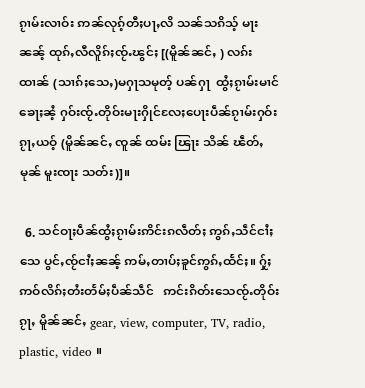ၵႂၢမ်းလၢဝ်း ဢၼ်လုၵ့်တီႈပႃႇလိ သၼ်သၵိသ့် မႃးၼၼ့် ထုၵ်ႇလီလိူၵ်ႈၸႂ်ႉၽွင်ႈ [(မိူၼ်ၼင်ႇ ) လၵ်းထၢၼ် (သၢၵ်ႈသေႇ)မႁႃသမုတ့် ပၼ်ႁႃ  ထွႆႈၵႂၢမ်းမၢင်ၶေႃႈၼႆ့ ႁဝ်းၸႂ်ႉတိုဝ်းမႃးႁိုင်လႄႈပေႃးပဵၼ်ၵႂၢမ်းႁဝ်းၵႂႃႇယဝ့် (မိူၼ်ၼင်ႇ ၸူၼ် ထမ်း ၽြႃး သိၼ် ၽဵတ်ႇ မုၼ် မူးၸႃး သတ်း)]။

  6. သင်ဝႃႈပဵၼ်ထွႆႈၵႂၢမ်းဢိင်းၵလဵတ်ႈ ဢွၵ်ႇသဵင်ငၢႆႈသေ ပွင်ႇၸႂ်ငၢႆႈၼၼ့် ဢမ်ႇတၢပ်ႈၶူင်ဢွၵ်ႇထႅင်ႈ။ ႁႂ်ႈဢဝ်လိၵ်ႈတႆးတႅမ်ႈပဵၼ်သဵင်   ဢင်းၵိတ်းသေၸႂ်ႉတိုဝ်းၵႂႃႇ မိူၼ်ၼင်ႇ gear, view, computer, TV, radio, plastic, video ။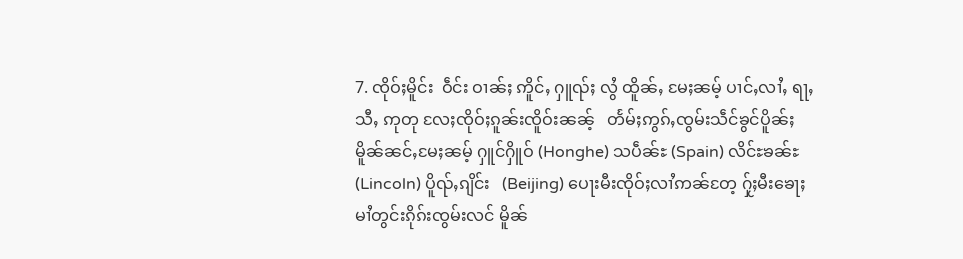7. ၸိုဝ်ႈမိူင်း  ဝဵင်း ဝၢၼ်ႈ ဢိူင်ႇ ႁူၺ်ႈ လွႆ ထိူၼ်ႇ မႄႈၼမ့် ပၢင်ႇလၢႆႇ ရႃႇသီႇ ဢုတု လႄႈၸိုဝ်ႈၵူၼ်းၸိူဝ်းၼၼ့်   တႅမ်ႈဢွၵ်ႇၸွမ်းသဵင်ၶွင်ပိူၼ်ႈ မိူၼ်ၼင်ႇမႄႈၼမ့် ႁူင်ႁိူဝ် (Honghe) သပဵၼ်ႊ (Spain) လိင်ႊၶၼ်ႊ (Lincoln) ပိူၺ်ႇၵျိင်း   (Beijing) ပေႃးမီးၸိုဝ်ႈလၢႆဢၼ်တႄ့ ႁႂ်ႈမီးၶေႃႈမၢႆတွင်းၵိုၵ်းၸွမ်းလင် မိူၼ်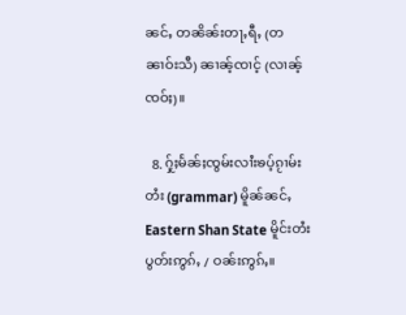ၼင်ႇ တၼိၼ်းတႃႇရီႇ (တၼၢဝ်းသီ) ၼၢၼ့်ၸၢင့် (လၢၼ့်ၸဝ်ႈ)။

  8. ႁႂ်ႈမႅၼ်ႈၸွမ်းလၢႆးၶပ့်ၵႂၢမ်းတႆး (grammar) မိူၼ်ၼင်ႇ Eastern Shan State မိူင်းတႆးပွတ်းဢွၵ်ႇ / ဝၼ်းဢွၵ်ႇ။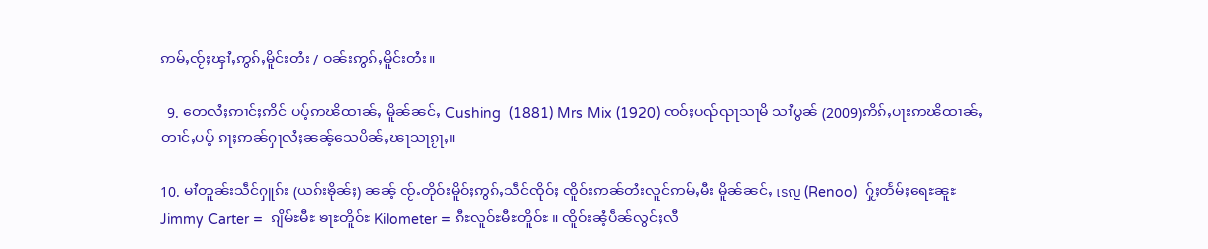ဢမ်ႇၸႂ်ႈၾၢႆႇဢွၵ်ႇမိူင်းတႆး / ဝၼ်းဢွၵ်ႇမိူင်းတႆး။

  9. တေလႆႈဢၢင်ႈဢိင် ပပ့်ဢၽိထၢၼ်ႇ မိူၼ်ၼင်ႇ Cushing  (1881) Mrs Mix (1920) ၸဝ်ႈပၺ်ၺႃသႃမိ သၢႆပွၼ် (2009)ဢိၵ်ႇပႃးဢၽိထၢၼ်ႇတၢင်ႇပပ့် ၵႃႈဢၼ်ႁႃလႆႈၼၼ့်သေပိၼ်ႇၽႃသႃၵႂႃႇ။

10. မၢႆတူၼ်းသဵင်ႁူၵ်း (ယၵ်းၶိုၼ်ႈ) ၼၼ့် ၸႂ်ႉတိုဝ်းမိူဝ်ႈဢွၵ်ႇသဵင်ၸိုဝ်ႈ ၸိူဝ်းဢၼ်တႆးလူင်ဢမ်ႇမီး မိူၼ်ၼင်ႇ เรญ (Renoo)  ႁႂ်ႈတႅမ်ႈရေႊၼူႊ Jimmy Carter =  ၵျိမ်ႊမီႊ ၶႃႊတိူဝ်ႊ Kilometer = ၵီႊလူဝ်ႊမီႊတိူဝ်ႊ ။ ၸိူဝ်းၼႆ့ပဵၼ်လွင်ႈလီ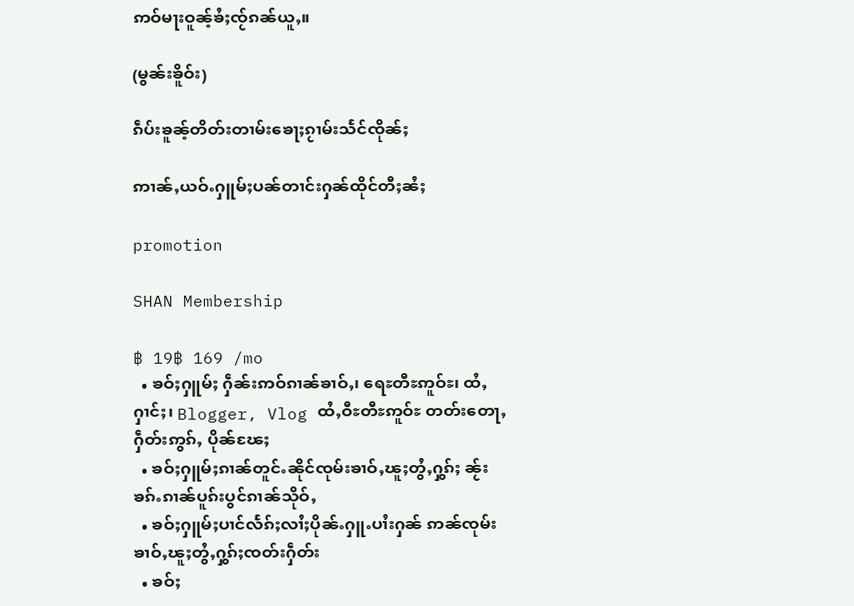ဢဝ်မႃးဝူၼ့်ၶႆႈၸႂ်ၵၼ်ယူႇ။

(မွၼ်းၶိူဝ်း)

ၵဵပ်းၶူၼ့်တိတ်းတၢမ်းၶေႃႈၵႂၢမ်းသႅင်ၸိုၼ်ႈ

ဢၢၼ်ႇယဝ်ႉႁူမ်ႈပၼ်တၢင်းႁၼ်ထိုင်တီႈၼႆႈ

promotion

SHAN Membership

฿ 19฿ 169 /mo
  • ၶဝ်ႈႁူမ်ႈ ႁဵၼ်းဢဝ်ၵၢၼ်ၶၢဝ်ႇ၊ ရေႊတီႊဢူဝ်ႊ၊ ထႆႇႁၢင်ႈ၊ Blogger, Vlog ထႆႇဝီႊတီႊဢူဝ်ႊ တတ်းတေႃႇ ႁဵတ်းဢွၵ်ႇ ပိုၼ်ၽႄႈ
  • ၶဝ်ႈႁူမ်ႈၵၢၼ်တူင်ႉၼိုင်ၸုမ်းၶၢဝ်ႇၽူႈတွႆႇႁွၵ်ႈ ၼႂ်းၶၵ်ႉၵၢၼ်ပူၵ်းပွင်ၵၢၼ်သိုဝ်ႇ
  • ၶဝ်ႈႁူမ်ႈပၢင်လႅၵ်ႈလၢႆႈပိုၼ်ႉႁူႉပၢႆးႁၼ် ဢၼ်ၸုမ်းၶၢဝ်ႇၽူႈတွႆႇႁွၵ်ႈၸတ်းႁဵတ်း
  • ၶဝ်ႈ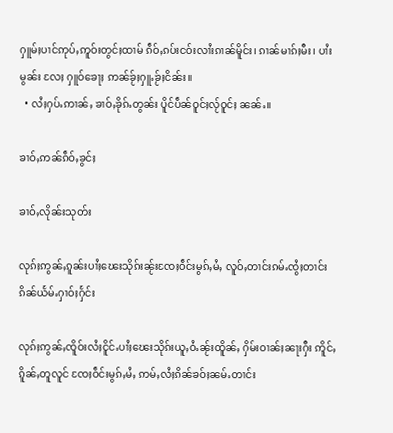ႁူမ်ႈပၢင်ဢုပ်ႇဢူဝ်းတွင်ႈထၢမ် ၵဵဝ်ႇၵပ်းငဝ်းလၢႆးၵၢၼ်မိူင်း၊ ၵၢၼ်မၢၵ်ႈမီး၊ ပၢႆးမွၼ်း လႄႈ ႁူဝ်ၶေႃႈ ဢၼ်ၶႂ်ႈႁူႉၶႂ်ႈငိၼ်း။
  • လႆႈႁပ်ႉဢၢၼ်ႇ ၶၢဝ်ႇၶိုၵ်ႉတွၼ်း ပိူင်ပဵၼ်ဝူင်ႈလႂ်ဝူင်ႈ ၼၼ်ႉ။

ၶၢဝ်ႇဢၼ်ၵဵဝ်ႇၶွင်ႈ

ၶၢဝ်ႇလိုၼ်းသုတ်း

လုၵ်ႈဢွၼ်ႇၵူၼ်းပၢႆႈၽေးသိုၵ်းၼႂ်းၸႄႈဝဵင်းမွၵ်ႇမႆႇ လူဝ်ႇတၢင်းၵမ်ႉၸွႆႈတၢင်းၵိၼ်ယႅမ်ႉႁၢဝ်ႈႁႅင်း

လုၵ်ႈဢွၼ်ႇၸိူဝ်းလႆႈငိူင်ႉပၢႆႈၽေးသိုၵ်းယူႇဝႆႉၼႂ်းထိူၼ်ႇ ႁိမ်းဝၢၼ်ႈၼႃးႁီး ဢိူင်ႇၵိူၼ်ႇတူလူင် ၸႄႈဝဵင်းမွၵ်ႇမႆႇ ဢမ်ႇလႆႈၵိၼ်ၶဝ်ႈၼမ်ႉတၢင်း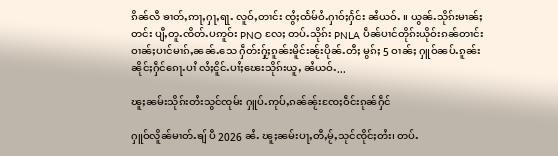ၵိၼ်လီ ၶၢတ်ႇဢႃႇႁႃႇရႃႉ လူဝ်ႇတၢင်း ၸွႆႈထႅမ်ဝႆႉႁၢဝ်ႈႁႅင်း ၼႆယဝ်ႉ ။ ယွၼ်ႉသိုၵ်းမၢၼ်ႈ တင်း ပျီႇတူႉၸိတ်ႉပဢူဝ်း PNO လႄႈ တပ်ႉသိုၵ်း PNLA ပဵၼ်ပၢင်တိုၵ်းယိုဝ်းၵၼ်တၢင်းဝၢၼ်ႈပၢင်မၢၵ်ႇၼၼ်ႉသေ ႁဵတ်းႁႂ်ႈၵူၼ်းမိူင်းၼႂ်းပိုၼ်ႉတီႈ မွၵ်ႈ 5 ဝၢၼ်ႈ ႁူဝ်ၼပ်ႉၵူၼ်းၼိုင်ႈႁဵင်ၵေႃႉပၢႆ လႆႈငိူင်ႉပၢႆႈၽေးသိုၵ်းယူႇ ၼႆယဝ်ႉ...

ၽူႈၼမ်းသိုၵ်းတႆးသွင်ၸုမ်း ႁူပ်ႉဢုပ်ႇၵၼ်ၼႂ်းၸႄႈဝဵင်းၵုၼ်ႁဵင်

ႁူဝ်လိူၼ်မၢတ်ႉၶျ် ပီ 2026 ၼႆႉ ၽူႈၼမ်းပႃႇတီႇမႂ်ႇသုင်ၸိုင်ႈတႆး၊ တပ်ႉ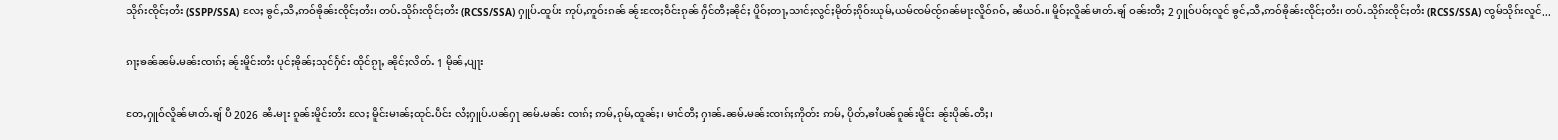သိုၵ်းၸိုင်ႈတႆး (SSPP/SSA) လႄႈ ၶွင်ႇသီႇဢဝ်ၶိုၼ်းၸိုင်ႈတႆး၊ တပ်ႉသိုၵ်းၸိုင်ႈတႆး (RCSS/SSA) ႁူပ်ႉထူပ်း ဢုပ်ႇဢူဝ်းၵၼ် ၼႂ်းၸႄႈဝဵင်းၵုၼ် ႁဵင်တီႈၼိုင်ႈ ပိူဝ်ႈတႃႇသၢင်ႈလွင်ႈမိုတ်ႈၵိုဝ်းယုမ်ႇယမ်ၸမ်ၸႂ်ၵၼ်မႃးလိူဝ်ၵဝ်ႇ ၼႆယဝ်ႉ။ မိူဝ်ႈလိူၼ်မၢတ်ႉၶျ် ဝၼ်းတီႈ 2 ႁူဝ်ပဝ်ႈလူင် ၶွင်ႇသီႇဢဝ်ၶိုၼ်းၸိုင်ႈတႆး၊ တပ်ႉသိုၵ်းၸိုင်ႈတႆး (RCSS/SSA) ၸွမ်သိုၵ်းလူင်...

ၵႃႈၶၼ်ၼမ်ႉမၼ်းၸၢၵ်ႈ ၼႂ်းမိူင်းတႆး ပုင်ႈၶိုၼ်ႈသုင်ႁႅင်း ထိုင်ၵႂႃႇ ၼိုင်ႈလိတ်ႉ 1 မိုၼ်ႇပျႃး

တႄႇႁူဝ်လိူၼ်မၢတ်ႉၶျ် ပီ 2026 ၼႆႉမႃး ၵူၼ်းမိူင်းတႆး လႄႈ မိူင်းမၢၼ်ႈထုင်ႉပဵင်း လႆႈႁူပ်ႉပၼ်ႁႃ ၼမ်ႉမၼ်း ၸၢၵ်ႈ ဢမ်ႇၵုမ်ႇထူၼ်ႈ၊ မၢင်တီႈ ႁၢၼ်ႉၼမ်ႉမၼ်းၸၢၵ်ႈဢိုတ်း ဢမ်ႇ ပိုတ်ႇၶၢႆပၼ်ၵူၼ်းမိူင်း ၼႂ်းပိုၼ်ႉတီႈ၊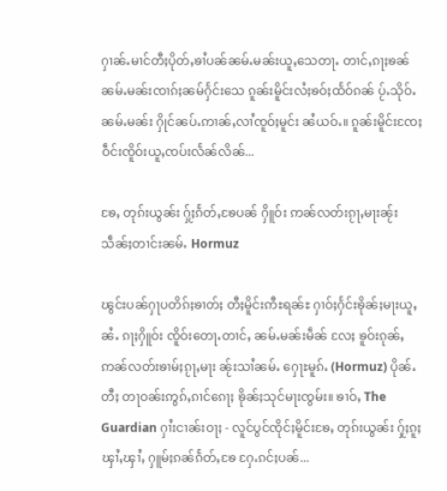ႁၢၼ်ႉမၢင်တီႈပိုတ်ႇၶၢႆပၼ်ၼမ်ႉမၼ်းယူႇသေတႃႉ တၢင်ႇၵႃႈၶၼ်ၼမ်ႉမၼ်းၸၢၵ်ႈၼမ်ႁႅင်းသေ ၵူၼ်းမိူင်းလႆႈၶဝ်ႈထႅဝ်ၵၼ် ပႂ်ႉသိုဝ်ႉၼမ်ႉမၼ်း ႁိုင်ၼပ်ႉဢၢၼ်ႇလၢႆၸူဝ်ႈမူင်း ၼႆယဝ်ႉ။ ၵူၼ်းမိူင်းၸႄႈဝဵင်းၸိူဝ်းယူႇၸပ်းလႅၼ်လိၼ်...

ၶႄႇ တုၵ်းယွၼ်း ႁႂ်ႈၵႅတ်ႇၶႄပၼ် ႁိူဝ်း ဢၼ်လတ်းၵႂႃႇမႃးၼႂ်း သဵၼ်ႈတၢင်းၼမ်ႉ Hormuz

ၽွင်းပၼ်ႁႃပတိၵ်ႈၶၢတ်ႈ တီႈမိူင်းဢီႊရၼ်ႊ ႁၢဝ်ႈႁႅင်းၶိုၼ်ႈမႃးယူႇၼႆႉ ၵႃႈႁိူဝ်း ၸိူဝ်းတေႃႉတၢင်ႇ ၼမ်ႉမၼ်းမဵၼ် လႄႈ ၶူဝ်းၵုၼ်ႇ ဢၼ်လတ်းၶၢမ်ႈၵႂႃႇမႃး ၼႂ်းသၢႆၼမ်ႉ ႁေႃႊမူၵ်ႉ (Hormuz) ပိုၼ်ႉတီႈ တႃဝၼ်းဢွၵ်ႇၵၢင်ၵေႃႈ ၶိုၼ်ႈသုင်မႃးၸွမ်း။ ၶၢဝ်ႇ The Guardian ႁၢႆးငၢၼ်းဝႃႈ - လူင်ပွင်ၸိုင်ႈမိူင်းၶႄႇ တုၵ်းယွၼ်း ႁႂ်ႈၵူႈၾၢႆႇၾၢႆႇ ႁူမ်ႈၵၼ်ၵႅတ်ႇၶႄ ႁႄႉၵင်ႈပၼ်...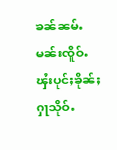ၶၼ်ၼမ်ႉမၼ်းၸိူဝ်ႉၾႆးပုင်ႈၶိုၼ်ႈ ႁႃသိုဝ်ႉ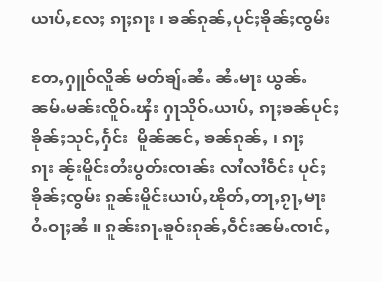ယၢပ်ႇလႄႈ ၵႃႈၵႃး ၊ ၶၼ်ၵုၼ်ႇပုင်ႈၶိုၼ်ႈၸွမ်း

တႄႇႁူဝ်လိူၼ် မတ်ၶျ်ႉၼႆႉ ၼႆႉမႃး ယွၼ်ႉၼမ်ႉမၼ်းၸိူဝ်ႉၾႆး ႁႃသိုဝ်ႉယၢပ်ႇ ၵႃႈၶၼ်ပုင်ႈၶိုၼ်ႈသုင်ႇႁႅင်း  မိူၼ်ၼင်ႇ ၶၼ်ၵုၼ်ႇ ၊ ၵႃႈၵႃး ၼႂ်းမိူင်းတႆးပွတ်းၸၢၼ်း လၢႆလၢႆဝဵင်း ပုင်ႈၶိုၼ်ႈၸွမ်း ၵူၼ်းမိူင်းယၢပ်ႇၽိုတ်ႇတႃႇၵႂႃႇမႃး ဝႆႉဝႃႈၼႆ ။ ၵူၼ်းၵႃႉၶူဝ်းၵုၼ်ႇဝဵင်းၼမ်ႉၸၢင်ႇ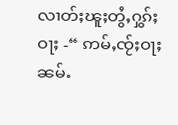လၢတ်ႈၽူႈတွႆႇႁွၵ်ႈဝႃႈ -“ ဢမ်ႇၸႂ်ႈဝႃႈ ၼမ်ႉ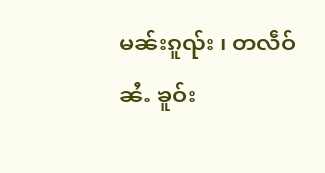မၼ်းၵူၺ်း ၊ တလဵဝ်ၼႆႉ ၶူဝ်း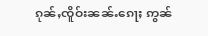ၵုၼ်ႇၸိူဝ်းၼၼ်ႉၵေႃႈ ဢွၼ်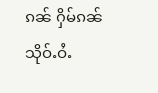ၵၼ် ႁိမ်ၵၼ်သိုဝ်ႉဝႆႉ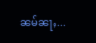ၼမ်ၼႃႇ...